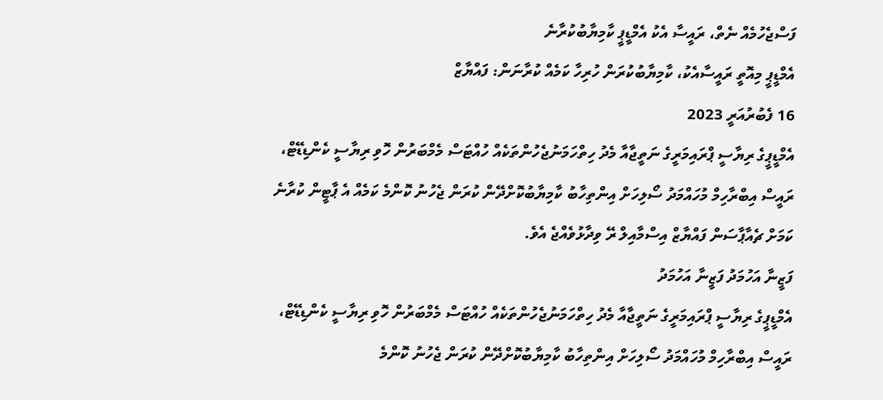ފަސްޖެހުމެއް ނެތް، ރައީސާ އެކު އެމްޑީޕީ ކާމިޔާބުކުރާނެ
އެމްޑީޕީ މިއޮތީ ރައީސާއެކު، ކާމިޔާބުކުރަން ހުރިހާ ކަމެއް ކުރާނަން: ފައްޔާޒް
16 ފެބުރުއަރީ 2023
އެމްޑީޕީގެ ރިޔާސީ ޕްރައިމަރީގެ ނަތީޖާއާ މެދު ހިތްހަމަނުޖެހުންތަކެއް ހުއްޓަސް މެމްބަރުން ހޮވި ރިޔާސީ ކެންޑިޑޭޓް، ރައީސް އިބްރާހިމް މުހައްމަދު ސޯލިހަށް އިންތިހާބު ކާމިޔާބުކޮށްދޭން ކުރަން ޖެހުނު ކޮންމެ ކަމެއް އެ ޕާޓީން ކުރާނެ ކަމަށް ޗެއާޕާސަން ފައްޔާޒް އިސްމާއިލް ރޭ ވިދާޅުވެއްޖެ އެވެ.
ފަޒީނާ އަހުމަދު ފަޒީނާ އަހުމަދު
އެމްޑީޕީގެ ރިޔާސީ ޕްރައިމަރީގެ ނަތީޖާއާ މެދު ހިތްހަމަނުޖެހުންތަކެއް ހުއްޓަސް މެމްބަރުން ހޮވި ރިޔާސީ ކެންޑިޑޭޓް، ރައީސް އިބްރާހިމް މުހައްމަދު ސޯލިހަށް އިންތިހާބު ކާމިޔާބުކޮށްދޭން ކުރަން ޖެހުނު ކޮންމެ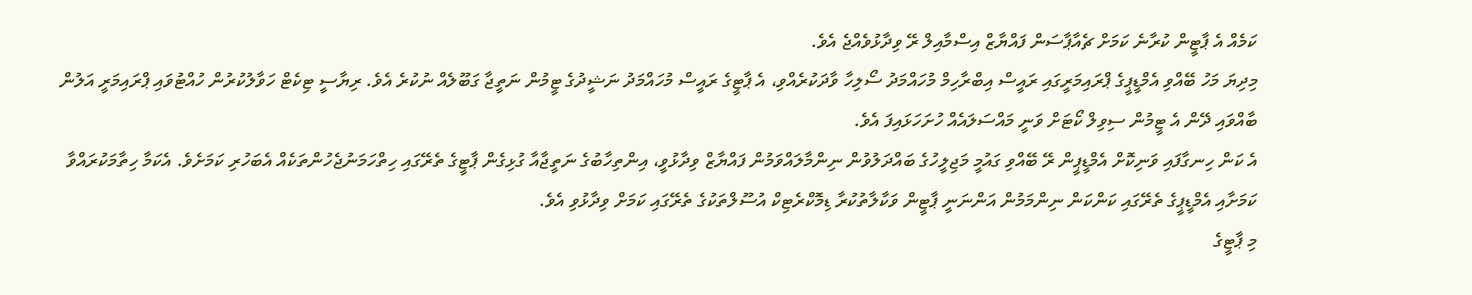ކަމެއް އެ ޕާޓީން ކުރާނެ ކަމަށް ޗެއާޕާސަން ފައްޔާޒް އިސްމާއިލް ރޭ ވިދާޅުވެއްޖެ އެވެ.
މިދިޔަ މަހު ބޭއްވި އެމްޑީޕީގެ ޕްރައިމަރީގައި ރައީސް އިބްރާހިމް މުހައްމަދު ސޯލިހާ ވާދަކުރެއްވި، އެ ޕާޓީގެ ރައީސް މުހައްމަދު ނަޝީދުގެ ޓީމުން ނަތީޖާ ގަބޫލެއް ނުކުރެ އެވެ. ރިޔާސީ ޓިކެޓް ހަވާލުކުރުން ހުއްޓުވައި ޕްރައިމަރީ އަލުން ބާއްވައި ދޭން އެ ޓީމުން ސިވިލް ކޯޓަށް ވަނީ މައްސަލައެއް ހުށަހަޅައިފަ އެވެ.
އެ ކަން ހިނގާފައި ވަނިކޮށް އެމްޑީޕީން ރޭ ބޭއްވި ގައުމީ މަޖިލީހުގެ ބައްދަލުވުން ނިންމާލައްވަމުން ފައްޔާޒް ވިދާޅުވީ، އިންތިހާބުގެ ނަތީޖާއާ ގުޅިގެން ޕާޓީގެ ތެރޭގައި ހިތްހަމަނުޖެހުންތަކެއް އެބަހުރި ކަމަށެވެ. އެކަމާ ހިތާމަކުރައްވާ ކަމަށާއި އެމްޑީޕީގެ ތެރޭގައި ކަންކަން ނިންމަމުން އަންނަނީ ޕާޓީން ވަކާލާތުކުރާ ޑިމޮކްރެޓިކް އުސޫލްތަކުގެ ތެރޭގައި ކަމަށް ވިދާޅުވި އެވެ.
މި ޕާޓީގެ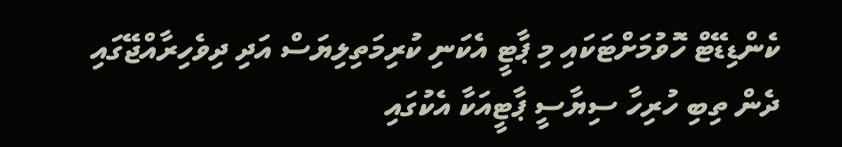ކެންޑިޑޭޓް ހޮވުމަށްޓަކައި މި ޕާޓީ އެކަނި ކުރިމަތިލިޔަސް އަދި ދިވެހިރާއްޖޭގައި ދެން ތިބި ހުރިހާ ސިޔާސީ ޕާޓީއަކާ އެކުގައި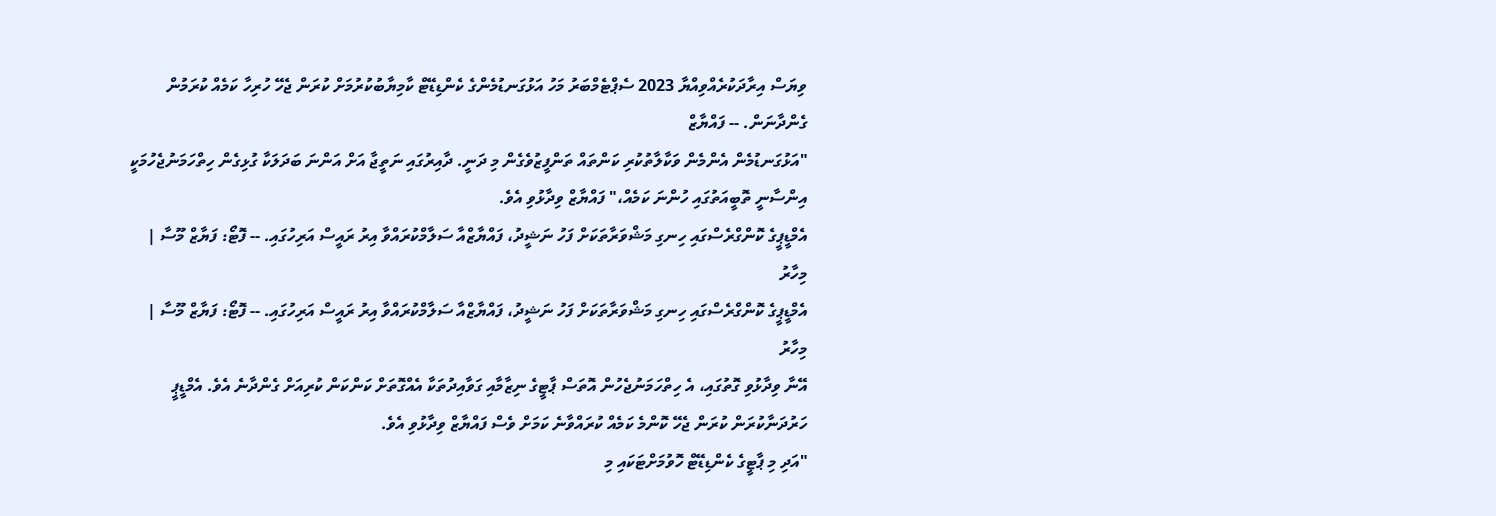ވިޔަސް އިރާދަކުރެއްވިއްޔާ 2023 ސެޕްޓެމްބަރު މަހު އަޅުގަނޑުމެންގެ ކެންޑިޑޭޓް ކާމިޔާބުކުރުމަށް ކުރަން ޖެހޭ ހުރިހާ ކަމެއް ކުރަމުން ގެންދާނަން. -- ފައްޔާޒް
"އަޅުގަނޑުމެން އެންމެން ވަކާލާތުކުރި ކަންތައް ތަންފީޒުވެގެން މި ދަނީ. ދާއިރުގައި ނަތީޖާ އަށް އަންނަ ބަދަލަކާ ގުޅިގެން ހިތްހަމަނުޖެހުމަކީ އިންސާނީ ތޮބީއަތުގައި ހުންނަ ކަމެއް،" ފައްޔާޒް ވިދާޅުވި އެވެ.
އެމްޑީޕީގެ ކޮންގްރެސްގައި ހިނގި މަޝްވަރާތަކަށް ފަހު ނަޝީދު، ފައްޔާޒްއާ ސަލާމްކުރައްވާ އިރު ރައީސް އަރިހުގައި. -- ފޮޓޯ: ފަޔާޒް މޫސާ | މިހާރު
އެމްޑީޕީގެ ކޮންގްރެސްގައި ހިނގި މަޝްވަރާތަކަށް ފަހު ނަޝީދު، ފައްޔާޒްއާ ސަލާމްކުރައްވާ އިރު ރައީސް އަރިހުގައި. -- ފޮޓޯ: ފަޔާޒް މޫސާ | މިހާރު
އޭނާ ވިދާޅުވި ގޮތުގައި، އެ ހިތްހަމަނުޖެހުން އޮތަސް ޕާޓީގެ ނިޒާމާއި ގަވާއިދުތަކާ އެއްގޮތަށް ކަންކަން ކުރިއަށް ގެންދާނެ އެވެ. އެމްޑީޕީ ހަރުދަނާކުރަން ކުރަން ޖެހޭ ކޮންމެ ކަމެއް ކުރައްވާނެ ކަމަށް ވެސް ފައްޔާޒް ވިދާޅުވި އެވެ.
"އަދި މި ޕާޓީގެ ކެންޑިޑޭޓް ހޮވުމަށްޓަކައި މި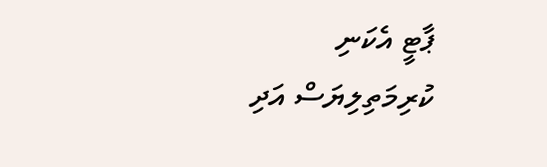ޕާޓީ އެކަނި ކުރިމަތިލިޔަސް އަދި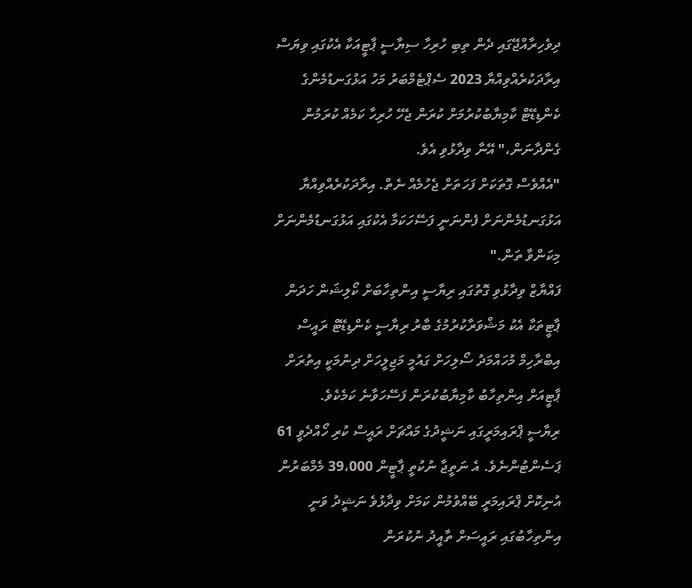ދިވެހިރާއްޖޭގައި ދެން ތިބި ހުރިހާ ސިޔާސީ ޕާޓީއަކާ އެކުގައި ވިޔަސް އިރާދަކުރެއްވިއްޔާ 2023 ސެޕްޓެމްބަރު މަހު އަޅުގަނޑުމެންގެ ކެންޑިޑޭޓް ކާމިޔާބުކުރުމަށް ކުރަން ޖެހޭ ހުރިހާ ކަމެއް ކުރަމުން ގެންދާނަން،" އޭނާ ވިދާޅުވި އެވެ.
"އެއްވެސް ގޮތަކަށް ފަހަތަށް ޖެހުމެއް ނެތް. އިރާދަކުރެއްވިއްޔާ އަޅުގަނޑުމެންނަށް ފެންނަނީ ފަސޭހަކަމާ އެކުގައި އަޅުގަނޑުމެންނަށް މިކަންވާ ތަން."
ފައްޔާޒް ވިދާޅުވި ގޮތުގައި ރިޔާސީ އިންތިހާބަށް ކޯލިޝަން ހަދަން ޕާޓީތަކާ އެކު މަޝްވަރާކުރުމުގެ ބާރު ރިޔާސީ ކެންޑިޑޭޓް ރައީސް އިބްރާހިމް މުހައްމަދު ސޯލިހަށް ގައުމީ މަޖިލީހަށް ދިނުމަކީ އިތުރަށް ޕާޓީއަށް އިންތިހާބު ކާމިޔާބުކުރަން ފަސޭހަވާނެ ކަމެކެވެ.
ރިޔާސީ ޕްރައިމަރީގައި ނަޝީދުގެ މައްޗަށް ރައީސް ކުރި ހޯއްދެވީ 61 ޕަސެންޓުންނެވެ. އެ ނަތީޖާ ނުކުތީ ޕާޓީން 39،000 މެމްބަރުން އުނިކޮށް ޕްރައިމަރީ ބޭއްވުމުން ކަމަށް ވިދާޅުވެ ނަޝީދު ވަނީ އިންތިހާބުގައި ރައީސަށް ތާއީދު ނުކުރަން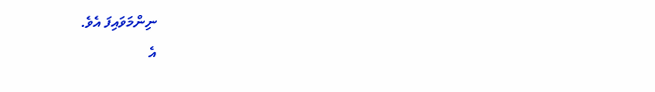ނިންމަވައިފަ އެވެ.
އެ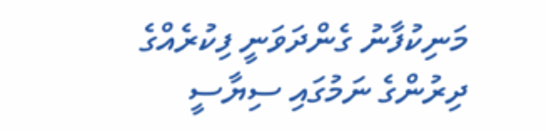މަނިކުފާނު ގެންދަވަނީ ފިކުރެއްގެ ދިރުންގެ ނަމުގައި ސިޔާސީ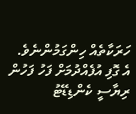ހަރަކާތެއް ހިންގަމުންނެވެ. އެ ގޮފި އުފެއްދުމަށް ފަހު ފަހުން ރިޔާސީ ކެންޑިޑޭޓު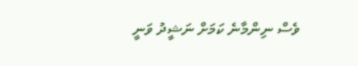ވެސް ނިންމާނެ ކަމަށް ނަޝީދު ވަނީ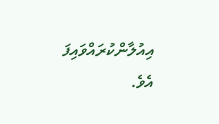އިއުލާންކުރައްވައިފަ އެވެ.